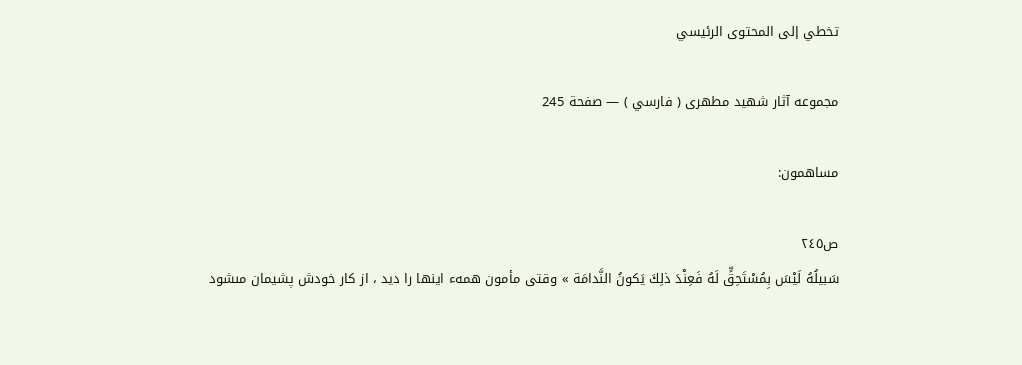تخطي إلى المحتوى الرئيسي

مجموعه آثار شهيد مطهرى ( فارسي ) — صفحة 245

مساهمون:

ص٢٤٥
سَبيلُهُ لَيْسَ بِمُسْتَحِقٍّ لَهُ فَعِنْدَ ذلِكَ يَكونُ النَّدامَة » وقتى مأمون همهء اينها را ديد ، از كار خودش پشيمان مىشود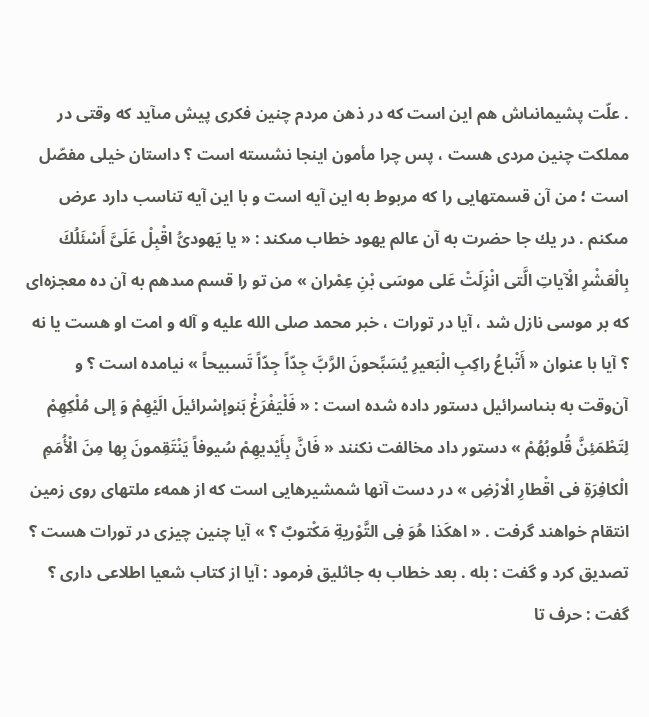. علّت پشيمانىاش هم اين است كه در ذهن مردم چنين فكرى پيش مىآيد كه وقتى در مملكت چنين مردى هست ، پس چرا مأمون اينجا نشسته است ؟ داستان خيلى مفصّل است ؛ من آن قسمتهايى را كه مربوط به اين آيه است و با اين آيه تناسب دارد عرض مىكنم . در يك جا حضرت به آن عالم يهود خطاب مىكند : « يا يَهودىُّ اقْبِلْ عَلَىَّ أَسْئَلُكَ بِالْعَشْرِ الْآياتِ الَّتى انْزِلَتْ عَلى موسَى بْنِ عِمْران » من تو را قسم مىدهم به آن ده معجزه‌اى كه بر موسى نازل شد ، آيا در تورات ، خبر محمد صلى الله عليه و آله و امت او هست يا نه ؟ آيا با عنوان « أَتْباعُ راكِبِ الْبَعيرِ يُسَبِّحونَ الرَّبَّ جِدّاً جِدّاً تَسبيحاً » نيامده است ؟ و آن‌وقت به بنىاسرائيل دستور داده شده است : « فَلْيَفْرَغْ بَنوإسْرائيلَ الَيْهِمْ وَ إلى مُلْكِهِمْ لِتَطْمَئِنَّ قُلوبُهُمْ » دستور داد مخالفت نكنند « فَانَّ بِأَيْديهِمْ سُيوفاً يَنْتَقِمونَ بِها مِنَ الْأُمَمِ الْكافِرَةِ فى اقْطارِ الْارْضِ » در دست آنها شمشيرهايى است كه از همهء ملتهاى روى زمين انتقام خواهند گرفت . « اهكَذا هُوَ فِى التَّوْريةِ مَكْتوبٌ ؟ » آيا چنين چيزى در تورات هست ؟ تصديق كرد و گفت : بله . بعد خطاب به جاثليق فرمود : آيا از كتاب شعيا اطلاعى دارى ؟ گفت : حرف تا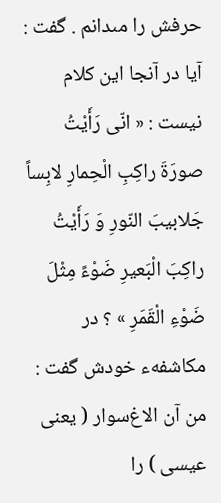حرفش را مىدانم . گفت : آيا در آنجا اين كلام نيست : « انّى رَأَيْتُ صورَةَ راكِبِ الْحِمارِ لابِساً جَلابيبَ النّورِ وَ رَأَيْتُ راكِبَ الْبَعيرِ ضَوْءً مِثْلَ ضَوْءِ الْقَمَرِ » ؟ در مكاشفهء خودش گفت : من آن الاغ‌سوار ( يعنى عيسى ) را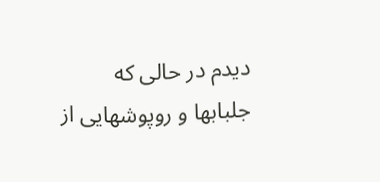ديدم در حالى كه جلبابها و روپوشهايى از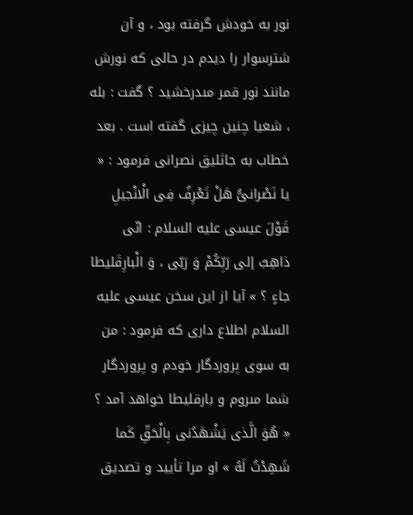نور به خودش گرفته بود ، و آن شترسوار را ديدم در حالى كه نورش مانند نور قمر مىدرخشيد ؟ گفت : بله ، شعيا چنين چيزى گفته است . بعد خطاب به جاثليق نصرانى فرمود : « يا نَصْرانىُّ هَلْ تَعْرِفُ فِى الْانْجيلِ قَوْلَ عيسى عليه السلام : انّى ذاهِبٌ إلى رَبِّكُمْ وَ رَبّى ، وَ الْبارِقَليطا جاءٍ ؟ » آيا از اين سخن عيسى عليه السلام اطلاع دارى كه فرمود : من به سوى پروردگار خودم و پروردگار شما مىروم و بارقليطا خواهد آمد ؟ « هُوَ الَّذى يَشْهَدُنى بِالْحَقِّ كَما شَهِدْتُ لَهُ » او مرا تأييد و تصديق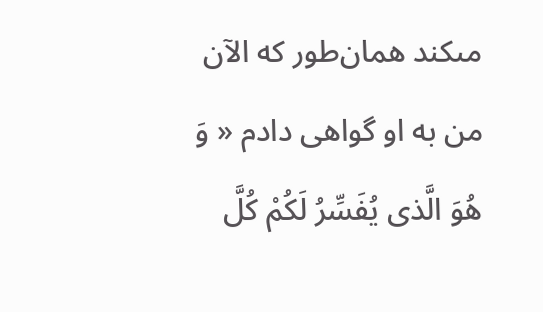مىكند همان‌طور كه الآن من به او گواهى دادم « وَ هُوَ الَّذى يُفَسِّرُ لَكُمْ كُلَّ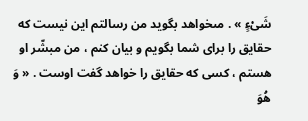شَىْءٍ » . مىخواهد بگويد من رسالتم اين نيست كه حقايق را براى شما بگويم و بيان كنم ، من مبشّر او هستم ، كسى كه حقايق را خواهد گفت اوست . « وَ هُوَ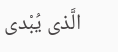الَّذى يُبْدى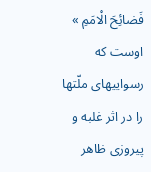فَضائِحَ الْامَمِ » اوست كه رسواييهاى ملّتها را در اثر غلبه و پيروزى ظاهر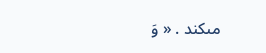مىكند . « وَ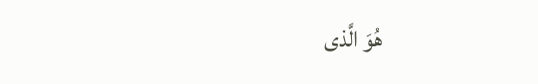هُوَ الَّذى